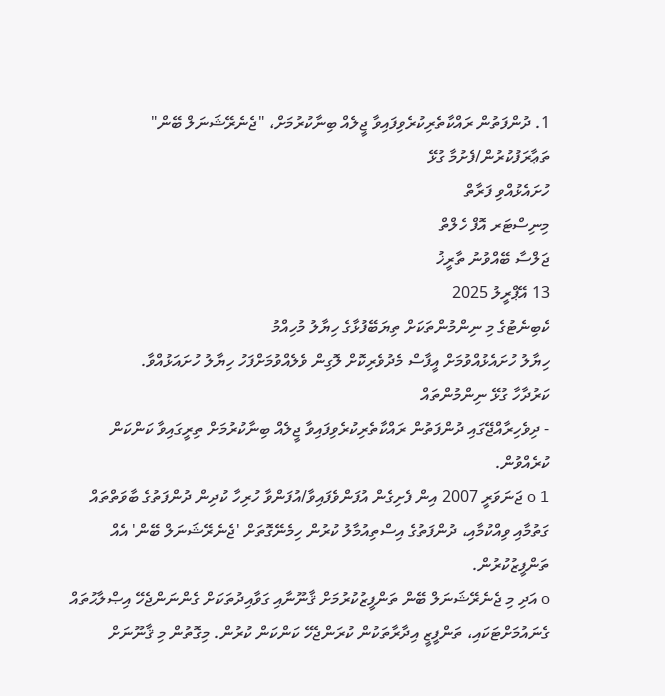1. ދުންފަތުން ރައްކާތެރިކުރެވިފައިވާ ޖީލެއް ބިނާކުރުމަށް، "ޖެނެރޭޝަނަލް ބޭން" ތަޢާރަފުކުރުން/ފެށުމާ ގުޅޭ
ހުށައެޅުއްވި ފަރާތް
މިނިސްޓަރ އޮފް ހެލްތް
ޖަލްސާ ބޭއްވުނު ތާރީޚު
13 އޭޕްރީލު 2025
ކެބިނެޓުގެ މި ނިންމުންތަކަށް ތިޔަބޭފުޅާގެ ހިޔާލު މުހިއްމު
ހިޔާލު ހުށައެޅުއްވުމަށް އީފާސް މެދުވެރިކޮށް ލޮގިން ވެލެއްވުމަށްފަހު ހިޔާލު ހުށައަޅުއްވާ.
ކަރުދާހާ ގުޅޭ ނިންމުންތައް
- ދިވެހިރާއްޖޭގައި ދުންފަތުން ރައްކާތެރިކުރެވިފައިވާ ޖީލެއް ބިނާކުރުމަށް ތިރީގައިވާ ކަންކަން ކުރެއްވުން.
o 1 ޖަނަވަރީ 2007 އިން ފެށިގެން އުފަންވެފައިވާ/އުފަންވާ ހުރިހާ ކުދިން ދުންފަތުގެ ބާވަތްތައް ގަތުމާއި ވިއްކުމާއި، ދުންފަތުގެ އިސްތިއުމާލު ކުރުން ހިމެނޭގޮތަށް 'ޖެނެރޭޝަނަލް ބޭން' އެއް ތަންފީޒުކުރުން.
o އަދި މި ޖެނެރޭޝަނަލް ބޭން ތަންފީޒުކުރުމަށް ޤާނޫނާއި ގަވާއިދުތަކަށް ގެންނަންޖެހޭ އިޞްލާޙުތައް ގެނައުމަށްޓަކައި، ތަންފީޒީ އިދާރާތަކުން ކުރަންޖެހޭ ކަންކަން ކުރުން. މިގޮތުން މި ޤާނޫނަށް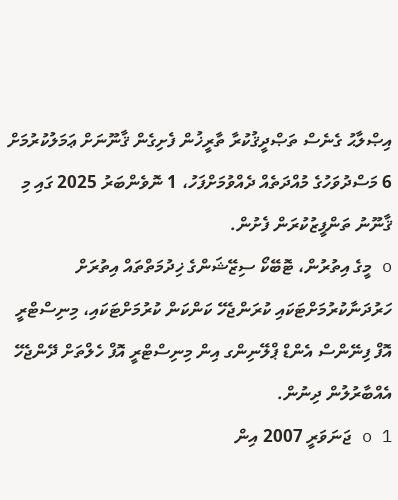އިޞްލާޙު ގެނެސް ތަޞްދީޤުކުރާ ތާރީޚުން ފެށިގެން ޤާނޫނަށް ޢަމަލުކުރުމަށް 6 މަސްދުވަހުގެ މުއްދަތެއް ދެއްވުމަށްފަހު، 1 ނޮވެންބަރު 2025 ގައި މި ޤާނޫނު ތަންފީޒުކުރަން ފެށުން.
o މީގެ އިތުރުން، ޓޮބޭކޯ ސިޒޭޝަންގެ ޚިދުމަތްތައް އިތުރަށް ހަރުދަނާކުރުމަށްޓަކައި ކުރަންޖެހޭ ކަންކަން ކުރުމަށްޓަކައި، މިނިސްޓްރީ އޮފް ފިނޭންސް އެންޑް ޕްލޭނިންގ އިން މިނިސްޓްރީ އޮފް ހެލްތަށް ދޭންޖެހޭ އެއްބާރުލުން ދިނުން.
o 1 ޖަނަވަރީ 2007 އިން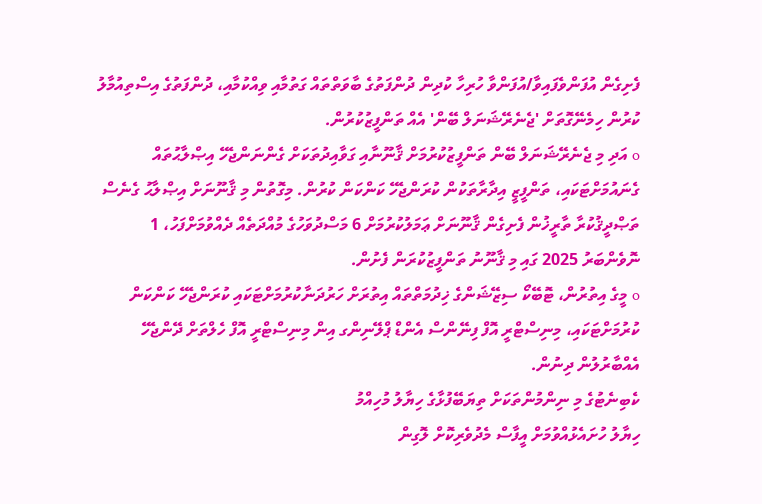ފެށިގެން އުފަންވެފައިވާ/އުފަންވާ ހުރިހާ ކުދިން ދުންފަތުގެ ބާވަތްތައް ގަތުމާއި ވިއްކުމާއި، ދުންފަތުގެ އިސްތިއުމާލު ކުރުން ހިމެނޭގޮތަށް 'ޖެނެރޭޝަނަލް ބޭން' އެއް ތަންފީޒުކުރުން.
o އަދި މި ޖެނެރޭޝަނަލް ބޭން ތަންފީޒުކުރުމަށް ޤާނޫނާއި ގަވާއިދުތަކަށް ގެންނަންޖެހޭ އިޞްލާޙުތައް ގެނައުމަށްޓަކައި، ތަންފީޒީ އިދާރާތަކުން ކުރަންޖެހޭ ކަންކަން ކުރުން. މިގޮތުން މި ޤާނޫނަށް އިޞްލާޙު ގެނެސް ތަޞްދީޤުކުރާ ތާރީޚުން ފެށިގެން ޤާނޫނަށް ޢަމަލުކުރުމަށް 6 މަސްދުވަހުގެ މުއްދަތެއް ދެއްވުމަށްފަހު، 1 ނޮވެންބަރު 2025 ގައި މި ޤާނޫނު ތަންފީޒުކުރަން ފެށުން.
o މީގެ އިތުރުން، ޓޮބޭކޯ ސިޒޭޝަންގެ ޚިދުމަތްތައް އިތުރަށް ހަރުދަނާކުރުމަށްޓަކައި ކުރަންޖެހޭ ކަންކަން ކުރުމަށްޓަކައި، މިނިސްޓްރީ އޮފް ފިނޭންސް އެންޑް ޕްލޭނިންގ އިން މިނިސްޓްރީ އޮފް ހެލްތަށް ދޭންޖެހޭ އެއްބާރުލުން ދިނުން.
ކެބިނެޓުގެ މި ނިންމުންތަކަށް ތިޔަބޭފުޅާގެ ހިޔާލު މުހިއްމު
ހިޔާލު ހުށައެޅުއްވުމަށް އީފާސް މެދުވެރިކޮށް ލޮގިން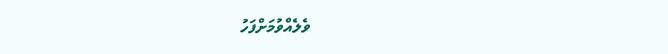ވެލެއްވުމަށްފަހު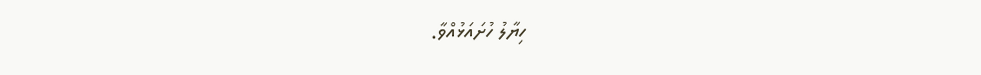ހިޔާލު ހުށައަޅުއްވާ.